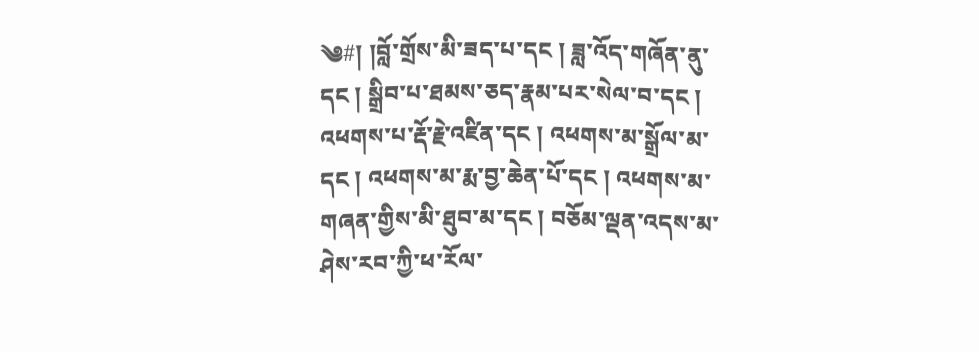༄#། །བློ་གྲོས་མི་ཟད་པ་དང ། ཟླ་འོད་གཞོན་ནུ་དང ། སྒྲིབ་པ་ཐམས་ཅད་རྣམ་པར་སེལ་བ་དང ། འཕགས་པ་རྡོ་རྗེ་འཛིན་དང ། འཕགས་མ་སྒྲོལ་མ་དང ། འཕགས་མ་རྨ་བྱ་ཆེན་པོ་དང ། འཕགས་མ་གཞན་གྱིས་མི་ཐུབ་མ་དང ། བཅོམ་ལྡན་འདས་མ་ཤེས་རབ་ཀྱི་ཕ་རོལ་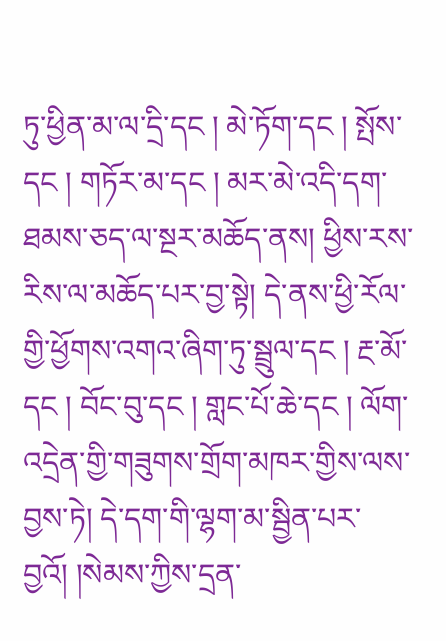ཏུ་ཕྱིན་མ་ལ་དྲི་དང ། མེ་ཏོག་དང ། སྤོས་དང ། གཏོར་མ་དང ། མར་མེ་འདི་དག་ཐམས་ཅད་ལ་སྔར་མཆོད་ནས། ཕྱིས་རས་རིས་ལ་མཆོད་པར་བྱ་སྟེ། དེ་ནས་ཕྱི་རོལ་གྱི་ཕྱོགས་འགའ་ཞིག་ཏུ་སྦྲུལ་དང ། རྔ་མོ་དང ། བོང་བུ་དང ། གླང་པོ་ཆེ་དང ། ལོག་འདྲེན་གྱི་གཟུགས་གྲོག་མཁར་གྱིས་ལས་བྱས་ཏེ། དེ་དག་གི་ལྷག་མ་སྦྱིན་པར་བྱའོ། །སེམས་ཀྱིས་དྲན་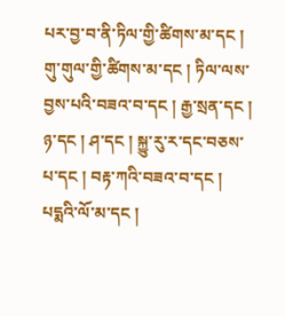པར་བྱ་བ་ནི་ཏིལ་གྱི་ཚིགས་མ་དང ། གུ་གུལ་གྱི་ཚིགས་མ་དང ། ཏིལ་ལས་བྱས་པའི་བཟའ་བ་དང ། རྒྱ་སྲན་དང ། ཉ་དང ། ཤ་དང ། སྐྱུ་རུ་ར་དང་བཅས་པ་དང ། བརྟ་ཀའི་བཟའ་བ་དང ། པདྨའི་ལོ་མ་དང །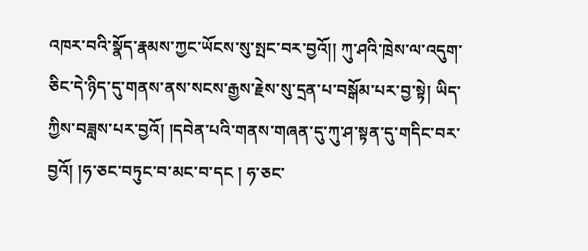འཁར་བའི་སྣོད་རྣམས་ཀྱང་ཡོངས་སུ་སྤང་བར་བྱའོ།། ཀུ་ཤའི་ཁྲེས་ལ་འདུག་ཅིང་དེ་ཉིད་དུ་གནས་ནས་སངས་རྒྱས་རྗེས་སུ་དྲན་པ་བསྒོམ་པར་བྱ་སྟེ། ཡིད་ཀྱིས་བཟླས་པར་བྱའོ། །དབེན་པའི་གནས་གཞན་དུ་ཀུ་ཤ་སྟན་དུ་གདིང་བར་བྱའོ། །ཧ་ཅང་བཏུང་བ་མང་བ་དང ། ཧ་ཅང་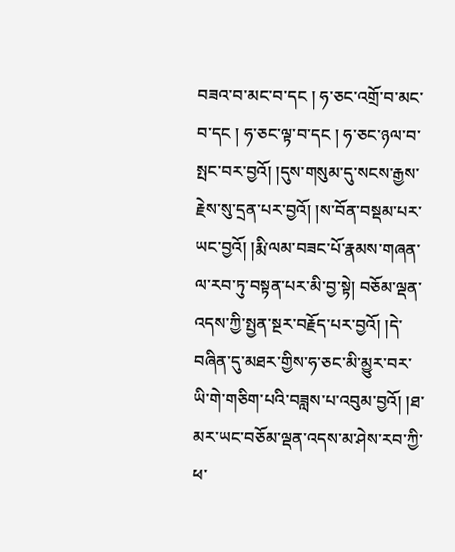བཟའ་བ་མང་བ་དང ། ཧ་ཅང་འགྲོ་བ་མང་བ་དང ། ཧ་ཅང་ལྟ་བ་དང ། ཧ་ཅང་ཉལ་བ་སྤང་བར་བྱའོ། །དུས་གསུམ་དུ་སངས་རྒྱས་
རྗེས་སུ་དྲན་པར་བྱའོ། །ས་བོན་བསྡམ་པར་ཡང་བྱའོ། །རྨི་ལམ་བཟང་པོ་རྣམས་གཞན་ལ་རབ་ཏུ་བསྟན་པར་མི་བྱ་སྟེ། བཅོམ་ལྡན་འདས་ཀྱི་སྤྱན་སྔར་བརྗོད་པར་བྱའོ། །དེ་བཞིན་དུ་མཐར་གྱིས་ཧ་ཅང་མི་མྱུར་བར་ཡི་གེ་གཅིག་པའི་བཟླས་པ་འབུམ་བྱའོ། །ཐ་མར་ཡང་བཅོམ་ལྡན་འདས་མ་ཤེས་རབ་ཀྱི་ཕ་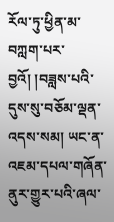རོལ་ཏུ་ཕྱིན་མ་བཀླག་པར་བྱའོ། །བཟླས་པའི་དུས་སུ་བཅོམ་ལྡན་འདས་སམ། ཡང་ན་འཇམ་དཔལ་གཞོན་ནུར་གྱུར་པའི་ཞལ་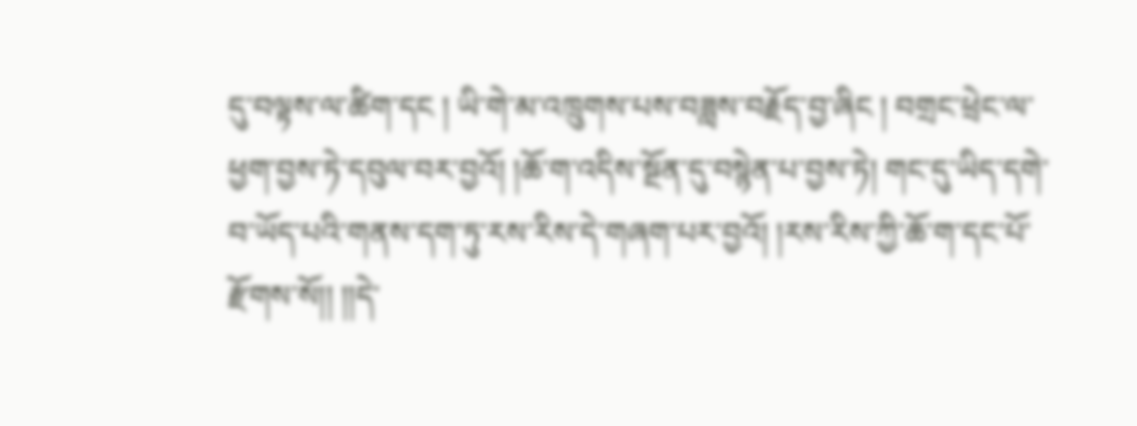དུ་བལྟས་ལ་ཚིག་དང ། ཡི་གེ་མ་འཁྲུགས་པས་བཟླས་བརྗོད་བྱ་ཞིང ། བགྲང་ཕྲེང་ལ་ཕྱག་བྱས་ཏེ་དབུལ་བར་བྱའོ། །ཆོ་ག་འདིས་སྔོན་དུ་བསྙེན་པ་བྱས་ཏེ། གང་དུ་ཡིད་དགེ་བ་ཡོད་པའི་གནས་དག་ཏུ་རས་རིས་དེ་གཞག་པར་བྱའོ། །རས་རིས་ཀྱི་ཆོ་ག་དང་པོ་རྫོགས་སོ།། །།དེ་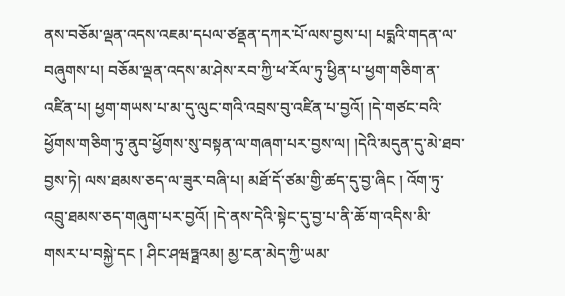ནས་བཅོམ་ལྡན་འདས་འཇམ་དཔལ་ཙནྡན་དཀར་པོ་ལས་བྱས་པ། པདྨའི་གདན་ལ་བཞུགས་པ། བཅོམ་ལྡན་འདས་མ་ཤེས་རབ་ཀྱི་ཕ་རོལ་ཏུ་ཕྱིན་པ་ཕྱག་གཅིག་ན་འཛིན་པ། ཕྱག་གཡས་པ་མ་དུ་ལུང་གའི་འབྲས་བུ་འཛིན་པ་བྱའོ། །དེ་གཙང་བའི་ཕྱོགས་གཅིག་ཏུ་ནུབ་ཕྱོགས་སུ་བསྟན་ལ་གཞག་པར་བྱས་ལ། །དེའི་མདུན་དུ་མེ་ཐབ་བྱས་ཏེ། ལས་ཐམས་ཅད་ལ་ཟུར་བཞི་པ། མཐོ་དོ་ཙམ་གྱི་ཚད་དུ་བྱ་ཞིང ། འོག་ཏུ་འབྲུ་ཐམས་ཅད་གཞུག་པར་བྱའོ། །དེ་ནས་དེའི་སྟེང་དུ་བྱ་པ་ནི་ཆོ་ག་འདིས་མི་གསར་པ་བསྐྱེ་དང ། ཤིང་ཤཝཏྠའམ། མྱ་ངན་མེད་ཀྱི་ཡམ་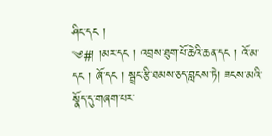ཤིང་དང །
༄#། །མར་དང ། འབྲས་ཐུག་པོ་ཆེའི་ཆན་དང ། འོ་མ་དང ། ཞོ་དང ། སྦྲང་རྩི་ཐམས་ཅད་བླངས་ཏེ། ཟངས་མའི་སྣོད་དུ་གཞག་པར་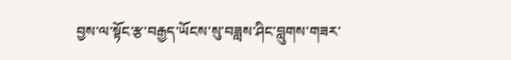བྱས་ལ་སྟོང་རྩ་བརྒྱད་ཡོངས་སུ་བཟླས་ཤིང་བླུགས་གཟར་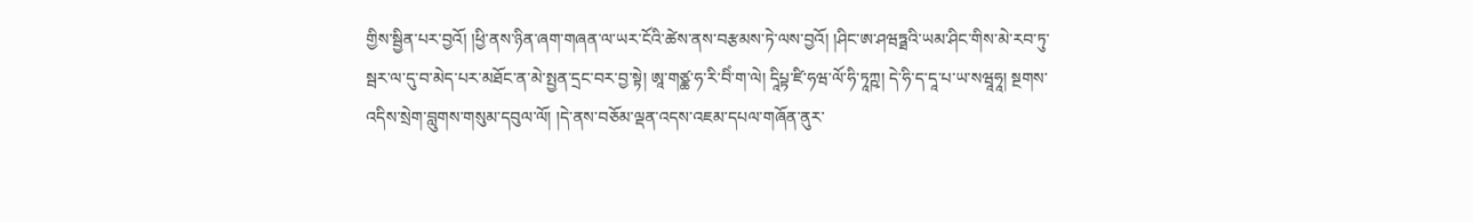གྱིས་སྦྱིན་པར་བྱའོ། །ཕྱི་ནས་ཉིན་ཞག་གཞན་ལ་ཡར་ངོའི་ཚེས་ནས་བརྩམས་ཏེ་ལས་བྱའོ། །ཤིང་ཨ་ཤཝཏྠའི་ཡམ་ཤིང་གིས་མེ་རབ་ཏུ་སྦར་ལ་དུ་བ་མེད་པར་མཐོང་ན་མེ་སྤྱན་དྲང་བར་བྱ་སྟེ། ཨཱ་གཙྪ་ཧ་རི་བིཾ་ག་ལེ། དཱིཔྟ་ཛི་ཧཝ་ལོ་ཧི་ཏཱཀྵ། དེ་ཧི་ད་དཱ་པ་ཡ་སཝཱཧཱ། སྔགས་འདིས་སྲེག་བླུགས་གསུམ་དབུལ་ལོ། །དེ་ནས་བཅོམ་ལྡན་འདས་འཇམ་དཔལ་གཞོན་ནུར་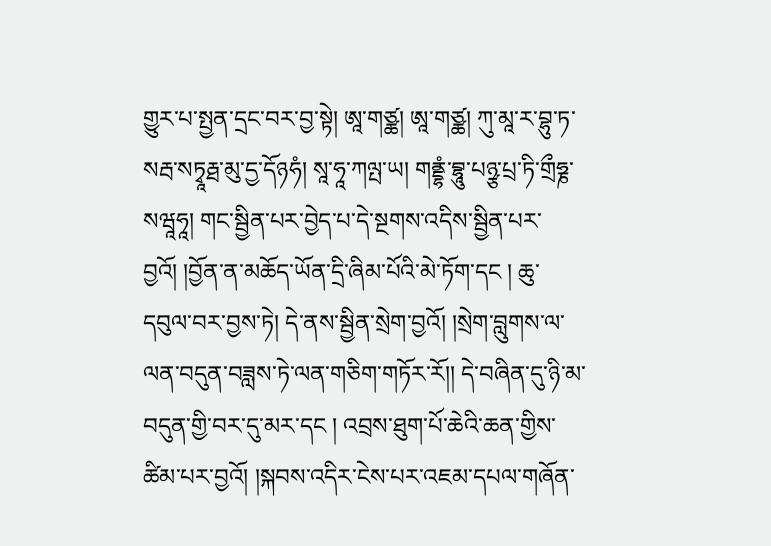གྱུར་པ་སྤྱན་དྲང་བར་བྱ་སྟེ། ཨཱ་གཙྪ། ཨཱ་གཙྪ། ཀུ་མཱ་ར་བྷུ་ཏ་སརྦ་སཏྭཱརྠ་མུ་དྱ་དོཉཧཾ། སཱ་ཧཱ་ཀལྤ་ཡ། གནྡྷཾ་བྷཱུ་པཉྩ་པྲ་ཏི་གྲྀཧྞ་སཝཱཧཱ། གང་སྦྱིན་པར་བྱེད་པ་དེ་སྔགས་འདིས་སྦྱིན་པར་བྱའོ། །བྱོན་ན་མཆོད་ཡོན་དྲི་ཞིམ་པོའི་མེ་ཏོག་དང ། ཆུ་དབུལ་བར་བྱས་ཏེ། དེ་ནས་སྦྱིན་སྲེག་བྱའོ། །སྲེག་བླུགས་ལ་ལན་བདུན་བཟླས་ཏེ་ལན་གཅིག་གཏོར་རོ།། དེ་བཞིན་དུ་ཉི་མ་བདུན་གྱི་བར་དུ་མར་དང ། འབྲས་ཐུག་པོ་ཆེའི་ཆན་གྱིས་ཚིམ་པར་བྱའོ། །སྐབས་འདིར་ངེས་པར་འཇམ་དཔལ་གཞོན་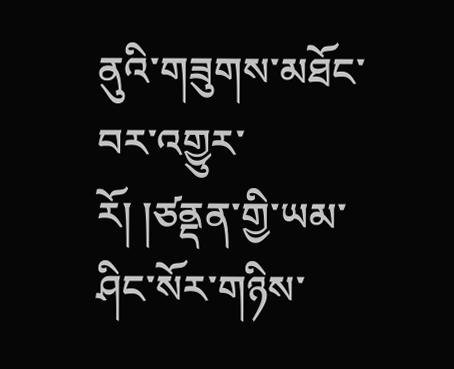ནུའི་གཟུགས་མཐོང་བར་འགྱུར་རོ། །ཙནྡན་གྱི་ཡམ་ཤིང་སོར་གཉིས་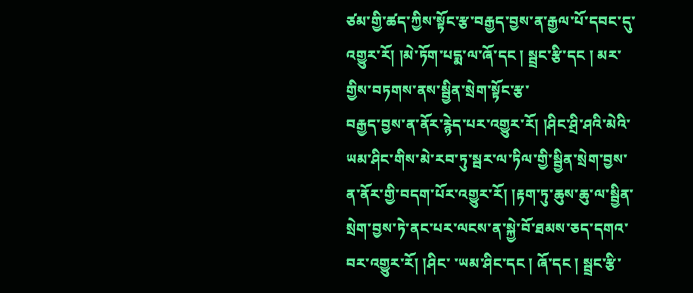ཙམ་གྱི་ཚད་ཀྱིས་སྟོང་རྩ་བརྒྱད་བྱས་ན་རྒྱལ་པོ་དབང་དུ་འགྱུར་རོ། །མེ་ཏོག་པདྨ་ལ་ཞོ་དང ། སྦྲང་རྩི་དང ། མར་གྱིས་བཏགས་ནས་སྦྱིན་སྲེག་སྟོང་རྩ་
བརྒྱད་བྱས་ན་ནོར་རྙེད་པར་འགྱུར་རོ། །ཤིང་ཤྲི་ཤའི་མེའི་ཡམ་ཤིང་གིས་མེ་རབ་ཏུ་སྦར་ལ་ཏིལ་གྱི་སྦྱིན་སྲེག་བྱས་ན་ནོར་གྱི་བདག་པོར་འགྱུར་རོ། །རྟག་ཏུ་ཆུས་ཆུ་ལ་སྦྱིན་སྲེག་བྱས་ཏེ་ནང་པར་ལངས་ན་སྐྱེ་བོ་ཐམས་ཅད་དགའ་བར་འགྱུར་རོ། །ཤིང་ ་ཡམ་ཤིང་དང ། ཞོ་དང ། སྦྲང་རྩི་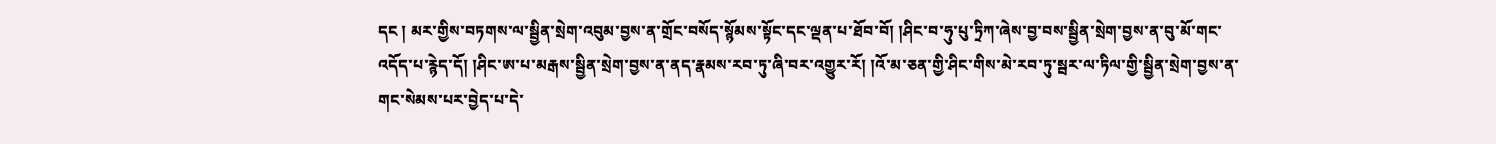དང ། མར་གྱིས་བཏགས་ལ་སྦྱིན་སྲེག་འབུམ་བྱས་ན་གྲོང་བསོད་སྙོམས་སྟོང་དང་ལྡན་པ་ཐོབ་བོ། །ཤིང་བ་ཧུ་པུ་ཏྲིཀ་ཞེས་བྱ་བས་སྦྱིན་སྲེག་བྱས་ན་བུ་མོ་གང་འདོད་པ་རྙེད་དོ། །ཤིང་ཨ་པ་མརྒས་སྦྱིན་སྲེག་བྱས་ན་ནད་རྣམས་རབ་ཏུ་ཞི་བར་འགྱུར་རོ། །འོ་མ་ཅན་གྱི་ཤིང་གིས་མེ་རབ་ཏུ་སྦར་ལ་ཏིལ་གྱི་སྦྱིན་སྲེག་བྱས་ན་གང་སེམས་པར་བྱེད་པ་དེ་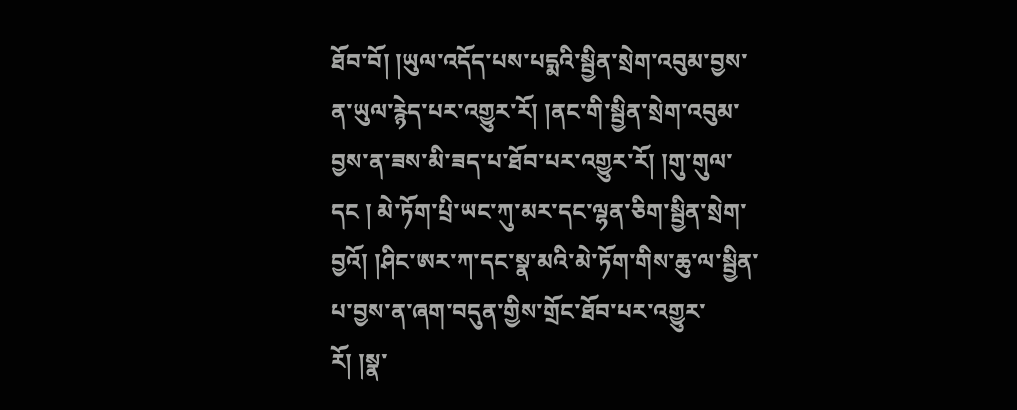ཐོབ་བོ། །ཡུལ་འདོད་པས་པདྨའི་སྦྱིན་སྲེག་འབུམ་བྱས་ན་ཡུལ་རྙེད་པར་འགྱུར་རོ། །ནང་གི་སྦྱིན་སྲེག་འབུམ་བྱས་ན་ཟས་མི་ཟད་པ་ཐོབ་པར་འགྱུར་རོ། །གུ་གུལ་དང ། མེ་ཏོག་པྲི་ཡང་ཀུ་མར་དང་ལྷན་ཅིག་སྦྱིན་སྲེག་བྱའོ། །ཤིང་ཨར་ཀ་དང་སྣ་མའི་མེ་ཏོག་གིས་ཆུ་ལ་སྦྱིན་པ་བྱས་ན་ཞག་བདུན་གྱིས་གྲོང་ཐོབ་པར་འགྱུར་རོ། །སྣ་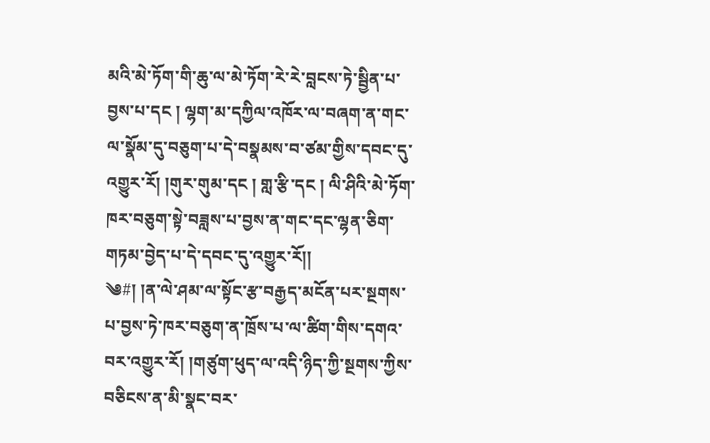མའི་མེ་ཏོག་གི་ཆུ་ལ་མེ་ཏོག་རེ་རེ་བླངས་ཏེ་སྦྱིན་པ་བྱས་པ་དང ། ལྷག་མ་དཀྱིལ་འཁོར་ལ་བཞག་ན་གང་ལ་སྣོམ་དུ་བཅུག་པ་དེ་བསྣམས་བ་ཙམ་གྱིས་དབང་དུ་འགྱུར་རོ། །གུར་གུམ་དང ། གླ་རྩི་དང ། ལི་ཤིའི་མེ་ཏོག་ཁར་བཅུག་སྟེ་བཟླས་པ་བྱས་ན་གང་དང་ལྷན་ཅིག་གཏམ་བྱེད་པ་དེ་དབང་དུ་འགྱུར་རོ།།
༄#། །ན་ལེ་ཤམ་ལ་སྟོང་རྩ་བརྒྱད་མངོན་པར་སྔགས་པ་བྱས་ཏེ་ཁར་བཅུག་ན་ཁྲོས་པ་ལ་ཚིག་གིས་དགའ་བར་འགྱུར་རོ། །གཙུག་ཕུད་ལ་འདི་ཉིད་ཀྱི་སྔགས་ཀྱིས་བཅིངས་ན་མི་སྣང་བར་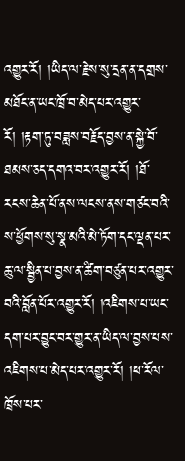འགྱུར་རོ། །ཡིད་ལ་རྗེས་སུ་དྲན་ན་དགྲས་མཐོང་ན་ཡང་ཁྲོ་བ་མེད་པར་འགྱུར་རོ། །རྟག་ཏུ་བཟླས་བརྗོད་བྱས་ན་སྐྱེ་བོ་ཐམས་ཅད་དགའ་བར་འགྱུར་རོ། །ཐོ་རངས་ཆེན་པོ་ནས་ལངས་ནས་གཙང་བའི་ས་ཕྱོགས་སུ་སྣ་མའི་མེ་ཏོག་དང་ལྡན་པར་ཆུ་ལ་སྦྱིན་པ་བྱས་ན་ཚིག་བཙུན་པར་འགྱུར་བའི་བློན་པོར་འགྱུར་རོ། །འཇིགས་པ་ཡང་དག་པར་བྱུང་བར་གྱུར་ན་ཡིད་ལ་བྱས་པས་འཇིགས་པ་མེད་པར་འགྱུར་རོ། །ཕ་རོལ་ཁྲོས་པར་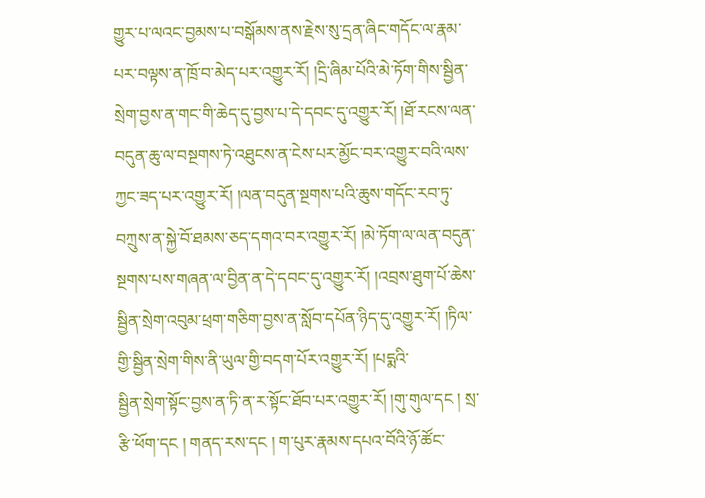གྱུར་པ་ལའང་བྱམས་པ་བསྒོམས་ནས་རྗེས་སུ་དྲན་ཞིང་གདོང་ལ་རྣམ་པར་བལྟས་ན་ཁྲོ་བ་མེད་པར་འགྱུར་རོ། །དྲི་ཞིམ་པོའི་མེ་ཏོག་གིས་སྦྱིན་སྲེག་བྱས་ན་གང་གི་ཆེད་དུ་བྱས་པ་དེ་དབང་དུ་འགྱུར་རོ། །ཐོ་རངས་ལན་བདུན་ཆུ་ལ་བསྔགས་ཏེ་འཐུངས་ན་ངེས་པར་མྱོང་བར་འགྱུར་བའི་ལས་ཀྱང་ཟད་པར་འགྱུར་རོ། །ལན་བདུན་སྔགས་པའི་ཆུས་གདོང་རབ་ཏུ་བཀྲུས་ན་སྐྱེ་བོ་ཐམས་ཅད་དགའ་བར་འགྱུར་རོ། །མེ་ཏོག་ལ་ལན་བདུན་སྔགས་པས་གཞན་ལ་བྱིན་ན་དེ་དབང་དུ་འགྱུར་རོ། །འབྲས་ཐུག་པོ་ཆེས་སྦྱིན་སྲེག་འབུམ་ཕྲག་གཅིག་བྱས་ན་སློབ་དཔོན་ཉིད་དུ་འགྱུར་རོ། །ཏིལ་གྱི་སྦྱིན་སྲེག་གིས་ནི་ཡུལ་གྱི་བདག་པོར་འགྱུར་རོ། །པདྨའི་
སྦྱིན་སྲེག་སྟོང་བྱས་ན་ཏི་ན་ར་སྟོང་ཐོབ་པར་འགྱུར་རོ། །གུ་གུལ་དང ། སྲ་རྩི་ཕོག་དང ། གནད་རས་དང ། ག་པུར་རྣམས་དཔའ་བོའི་ཉོ་ཚོང་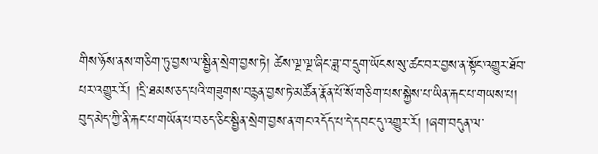གིས་ཉོས་ནས་གཅིག་ཏུ་བྱས་ལ་སྦྱིན་སྲེག་བྱས་ཏེ། ཚེས་ལྔ་ལྔ་ཞིང་ཟླ་བ་དྲུག་ཡོངས་སུ་ཚང་བར་བྱས་ན་སྟོང་འགྱུར་ཐོབ་པར་འགྱུར་རོ། །དྲི་ཐམས་ཅད་པའི་གཟུགས་བརྙན་བྱས་ཏེ་མཚོན་རྣོན་པོ་སོ་གཅིག་པས་སྐྱེས་པ་ཡིན་རྐང་པ་གཡས་པ། བུད་མེད་ཀྱི་ནི་རྐང་པ་གཡོན་པ་བཅད་ཅིང་སྦྱིན་སྲེག་བྱས་ན་གང་འདོད་པ་དེ་དབང་དུ་འགྱུར་རོ། །ཞག་བདུན་ལ་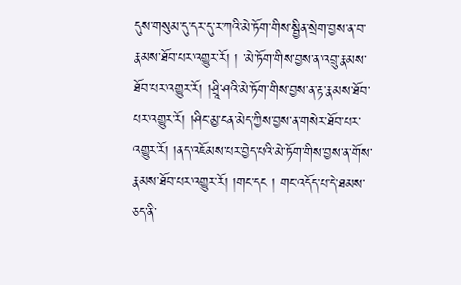དུས་གསུམ་དུ་དར་དུ་ར་ཀའི་མེ་ཏོག་གིས་སྦྱིན་སྲེག་བྱས་ན་བ་རྣམས་ཐོབ་པར་འགྱུར་རོ། ། ་མེ་ཏོག་གིས་བྱས་ན་འབྲུ་རྣམས་ཐོབ་པར་འགྱུར་རོ། །ཤྲཱི་ཤའི་མེ་ཏོག་གིས་བྱས་ན་རྟ་རྣམས་ཐོབ་པར་འགྱུར་རོ། །ཤིང་མྱ་ངན་མེད་ཀྱིས་བྱས་ན་གསེར་ཐོབ་པར་འགྱུར་རོ། །ནད་འཇོམས་པར་བྱེད་པའི་མེ་ཏོག་གིས་བྱས་ན་གོས་རྣམས་ཐོབ་པར་འགྱུར་རོ། །གང་དང ། གང་འདོད་པ་དེ་ཐམས་ཅད་ནི་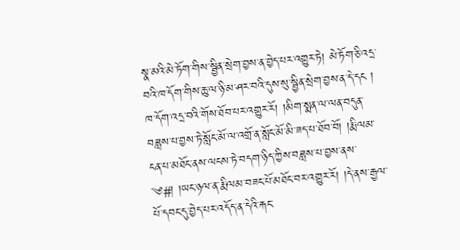སྣ་མའི་མེ་ཏོག་གིས་སྦྱིན་སྲེག་བྱས་ན་བྱེད་པར་འགྱུར་ཏེ། མེ་ཏོག་ཅི་འདྲ་བའི་ཁ་དོག་གིས་ཆུ་ལ་ཉི་མ་ཤར་བའི་དུས་སུ་སྦྱིན་སྲེག་བྱས་ན་དེ་དང ། ཁ་དོག་འདྲ་བའི་གོས་ཐོབ་པར་འགྱུར་རོ། །མིག་སྨན་ལ་ལན་བདུན་བཟླས་པ་བྱས་ཏེ་སློང་མོ་ལ་འགྲོ་ན་སློང་མོ་མི་ཟད་པ་ཐོབ་བོ། །རྨི་ལམ་ངན་པ་མཐོང་ནས་ལངས་ཏེ་བདག་ཉིད་ཀྱིས་བཟླས་པ་བྱས་ནས་
༄#། །ཡང་ཉལ་ན་རྨི་ལམ་བཟང་པོ་མཐོང་བར་འགྱུར་རོ། །དེ་ནས་རྒྱལ་པོ་དབང་དུ་བྱེད་པར་འདོད་ན་དེའི་རྐང་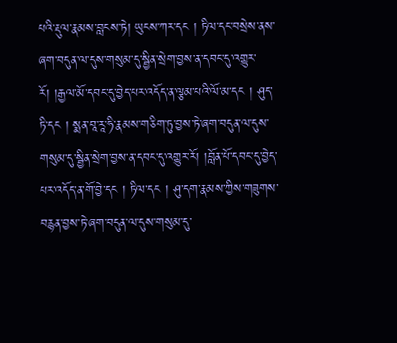པའི་རྡུལ་རྣམས་བླངས་ཏེ། ཡུངས་ཀར་དང ། ཏིལ་དང་བསྲེས་ནས་ཞག་བདུན་ལ་དུས་གསུམ་དུ་སྦྱིན་སྲེག་བྱས་ན་དབང་དུ་འགྱུར་རོ། །རྒྱལ་མོ་དབང་དུ་བྱེད་པར་འདོད་ན་ལྕམ་པའི་ལོ་མ་དང ། ཤུད་ཏི་དང ། སྨན་བཱ་རཱ་ཧི་རྣམས་གཅིག་ཏུ་བྱས་ཏེ་ཞག་བདུན་ལ་དུས་གསུམ་དུ་སྦྱིན་སྲེག་བྱས་ན་དབང་དུ་འགྱུར་རོ། །བློན་པོ་དབང་དུ་བྱེད་པར་འདོད་ན་གོ་བྱེ་དང ། ཏིལ་དང ། ཤུ་དག་རྣམས་ཀྱིས་གཟུགས་བརྙན་བྱས་ཏེ་ཞག་བདུན་ལ་དུས་གསུམ་དུ་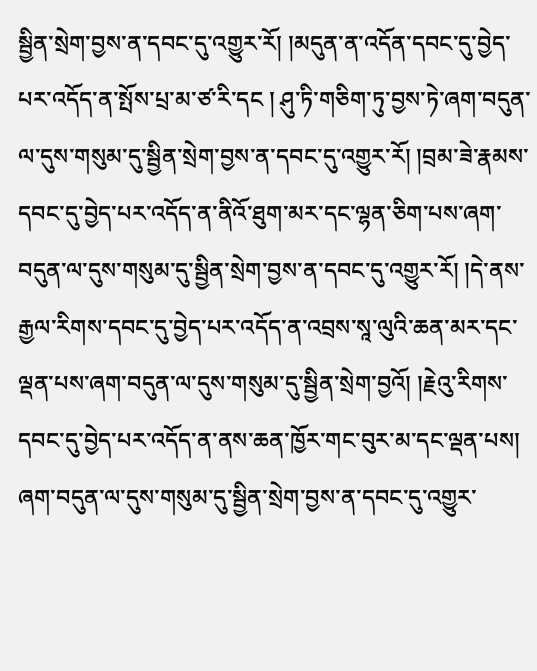སྦྱིན་སྲེག་བྱས་ན་དབང་དུ་འགྱུར་རོ། །མདུན་ན་འདོན་དབང་དུ་བྱེད་པར་འདོད་ན་སྤོས་པྲ་མ་ཙ་རི་དང ། ཤུ་ཏི་གཅིག་ཏུ་བྱས་ཏེ་ཞག་བདུན་ལ་དུས་གསུམ་དུ་སྦྱིན་སྲེག་བྱས་ན་དབང་དུ་འགྱུར་རོ། །བྲམ་ཟེ་རྣམས་དབང་དུ་བྱེད་པར་འདོད་ན་ནིའོ་ཐུག་མར་དང་ལྷན་ཅིག་པས་ཞག་བདུན་ལ་དུས་གསུམ་དུ་སྦྱིན་སྲེག་བྱས་ན་དབང་དུ་འགྱུར་རོ། །དེ་ནས་རྒྱལ་རིགས་དབང་དུ་བྱེད་པར་འདོད་ན་འབྲས་སཱ་ལུའི་ཆན་མར་དང་ལྡན་པས་ཞག་བདུན་ལ་དུས་གསུམ་དུ་སྦྱིན་སྲེག་བྱའོ། །རྗེའུ་རིགས་དབང་དུ་བྱེད་པར་འདོད་ན་ནས་ཆན་ཁྱོར་གང་བུར་མ་དང་ལྡན་པས། ཞག་བདུན་ལ་དུས་གསུམ་དུ་སྦྱིན་སྲེག་བྱས་ན་དབང་དུ་འགྱུར་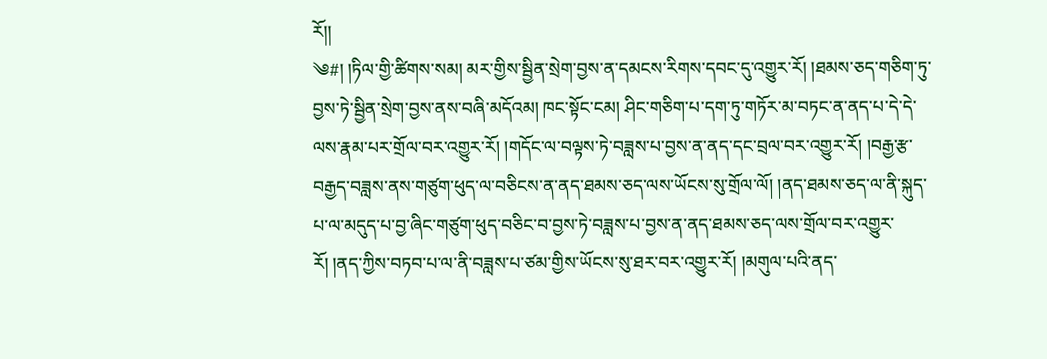རོ།།
༄#། །ཏིལ་གྱི་ཚིགས་སམ། མར་གྱིས་སྦྱིན་སྲེག་བྱས་ན་དམངས་རིགས་དབང་དུ་འགྱུར་རོ། །ཐམས་ཅད་གཅིག་ཏུ་བྱས་ཏེ་སྦྱིན་སྲེག་བྱས་ནས་བཞི་མདོའམ། ཁང་སྟོང་ངམ། ཤིང་གཅིག་པ་དག་ཏུ་གཏོར་མ་བཏང་ན་ནད་པ་དེ་དེ་ལས་རྣམ་པར་གྲོལ་བར་འགྱུར་རོ། །གདོང་ལ་བལྟས་ཏེ་བཟླས་པ་བྱས་ན་ནད་དང་བྲལ་བར་འགྱུར་རོ། །བརྒྱ་རྩ་བརྒྱད་བཟླས་ནས་གཙུག་ཕུད་ལ་བཅིངས་ན་ནད་ཐམས་ཅད་ལས་ཡོངས་སུ་གྲོལ་ལོ། །ནད་ཐམས་ཅད་ལ་ནི་སྐུད་པ་ལ་མདུད་པ་བྱ་ཞིང་གཙུག་ཕུད་བཅིང་བ་བྱས་ཏེ་བཟླས་པ་བྱས་ན་ནད་ཐམས་ཅད་ལས་གྲོལ་བར་འགྱུར་རོ། །ནད་ཀྱིས་བཏབ་པ་ལ་ནི་བཟླས་པ་ཙམ་གྱིས་ཡོངས་སུ་ཐར་བར་འགྱུར་རོ། །མགུལ་པའི་ནད་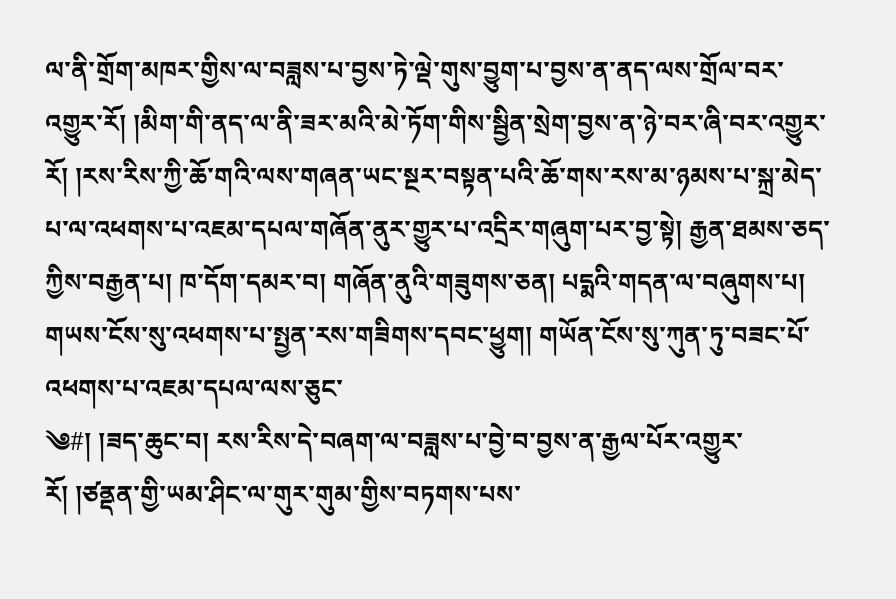ལ་ནི་གྲོག་མཁར་གྱིས་ལ་བཟླས་པ་བྱས་ཏེ་ལྡེ་གུས་བྱུག་པ་བྱས་ན་ནད་ལས་གྲོལ་བར་འགྱུར་རོ། །མིག་གི་ནད་ལ་ནི་ཟར་མའི་མེ་ཏོག་གིས་སྦྱིན་སྲེག་བྱས་ན་ཉེ་བར་ཞི་བར་འགྱུར་རོ། །རས་རིས་ཀྱི་ཆོ་གའི་ལས་གཞན་ཡང་སྔར་བསྟན་པའི་ཆོ་གས་རས་མ་ཉམས་པ་སྐྲ་མེད་པ་ལ་འཕགས་པ་འཇམ་དཔལ་གཞོན་ནུར་གྱུར་པ་འདྲིར་གཞུག་པར་བྱ་སྟེ། རྒྱན་ཐམས་ཅད་ཀྱིས་བརྒྱན་པ། ཁ་དོག་དམར་བ། གཞོན་ནུའི་གཟུགས་ཅན། པདྨའི་གདན་ལ་བཞུགས་པ། གཡས་ངོས་སུ་འཕགས་པ་སྤྱན་རས་གཟིགས་དབང་ཕྱུག། གཡོན་ངོས་སུ་ཀུན་ཏུ་བཟང་པོ་འཕགས་པ་འཇམ་དཔལ་ལས་ཅུང་
༄#། །ཟད་ཆུང་བ། རས་རིས་དེ་བཞག་ལ་བཟླས་པ་བྱེ་བ་བྱས་ན་རྒྱལ་པོར་འགྱུར་རོ། །ཙནྡན་གྱི་ཡམ་ཤིང་ལ་གུར་གུམ་གྱིས་བཏགས་པས་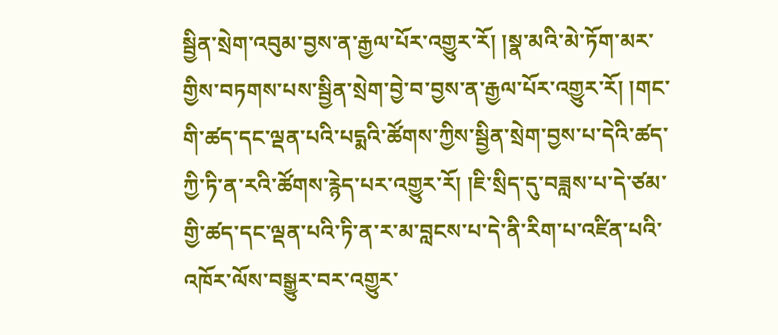སྦྱིན་སྲེག་འབུམ་བྱས་ན་རྒྱལ་པོར་འགྱུར་རོ། །སྣ་མའི་མེ་ཏོག་མར་གྱིས་བཏགས་པས་སྦྱིན་སྲེག་བྱེ་བ་བྱས་ན་རྒྱལ་པོར་འགྱུར་རོ། །གང་གི་ཚད་དང་ལྡན་པའི་པདྨའི་ཚོགས་ཀྱིས་སྦྱིན་སྲེག་བྱས་པ་དེའི་ཚད་ཀྱི་ཏི་ན་རའི་ཚོགས་རྙེད་པར་འགྱུར་རོ། །ཇི་སྲིད་དུ་བཟླས་པ་དེ་ཙམ་གྱི་ཚད་དང་ལྡན་པའི་ཏི་ན་ར་མ་བླངས་པ་དེ་ནི་རིག་པ་འཛིན་པའི་འཁོར་ལོས་བསྒྱུར་བར་འགྱུར་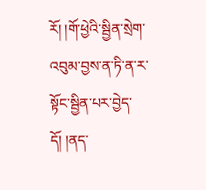རོ། །གོ་ཕྱེའི་སྦྱིན་སྲེག་འབུམ་བྱས་ན་ཏི་ན་ར་སྟོང་སྦྱིན་པར་བྱེད་དོ། །ནད་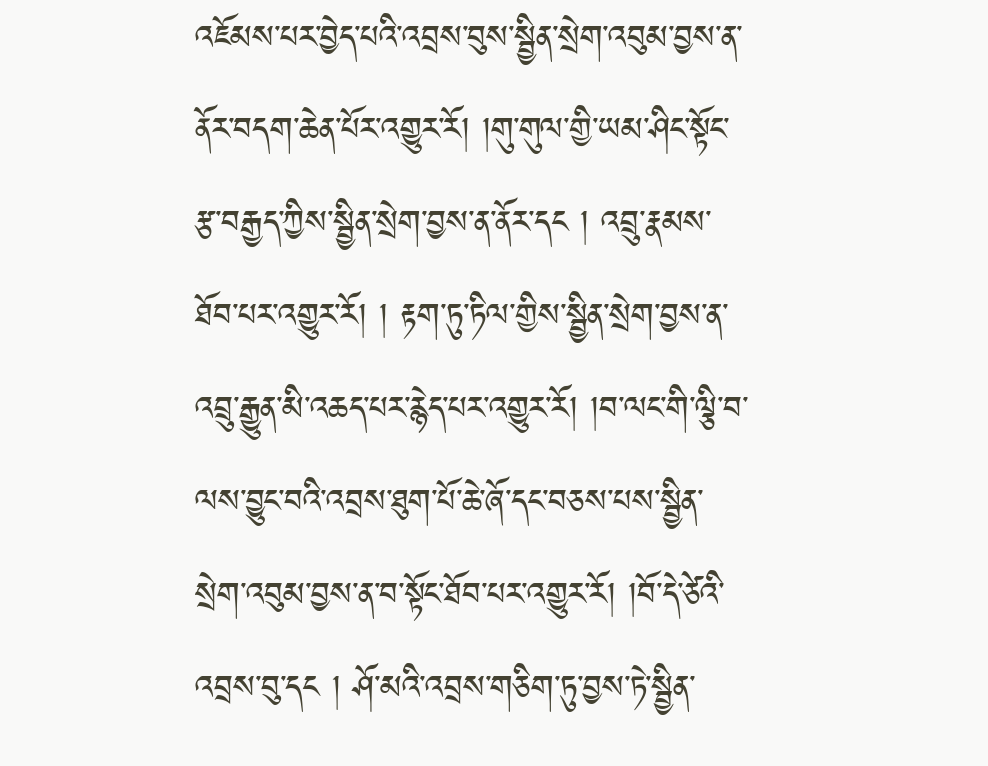འཇོམས་པར་བྱེད་པའི་འབྲས་བུས་སྦྱིན་སྲེག་འབུམ་བྱས་ན་ནོར་བདག་ཆེན་པོར་འགྱུར་རོ། །གུ་གུལ་གྱི་ཡམ་ཤིང་སྟོང་རྩ་བརྒྱད་ཀྱིས་སྦྱིན་སྲེག་བྱས་ན་ནོར་དང ། འབྲུ་རྣམས་ཐོབ་པར་འགྱུར་རོ། ། རྟག་ཏུ་ཏིལ་གྱིས་སྦྱིན་སྲེག་བྱས་ན་འབྲུ་རྒྱུན་མི་འཆད་པར་རྙེད་པར་འགྱུར་རོ། །བ་ལང་གི་ལྕི་བ་ལས་བྱུང་བའི་འབྲས་ཐུག་པོ་ཆེ་ཞོ་དང་བཅས་པས་སྦྱིན་སྲེག་འབུམ་བྱས་ན་བ་སྟོང་ཐོབ་པར་འགྱུར་རོ། །བོ་དེ་ཙེའི་འབྲས་བུ་དང ། ཤོ་མའི་འབྲས་གཅིག་ཏུ་བྱས་ཏེ་སྦྱིན་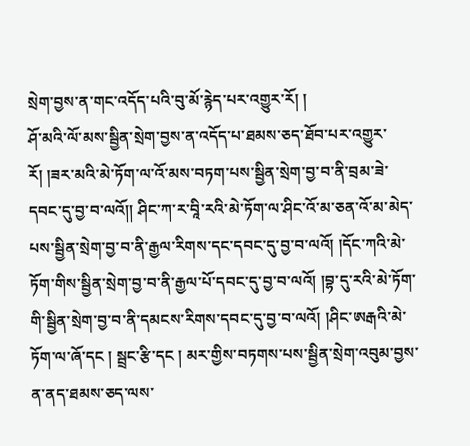སྲེག་བྱས་ན་གང་འདོད་པའི་བུ་མོ་རྙེད་པར་འགྱུར་རོ། །
ཤོ་མའི་ལོ་མས་སྦྱིན་སྲེག་བྱས་ན་འདོད་པ་ཐམས་ཅད་ཐོབ་པར་འགྱུར་རོ། །ཟར་མའི་མེ་ཏོག་ལ་འོ་མས་བཏག་པས་སྦྱིན་སྲེག་བྱ་བ་ནི་བྲམ་ཟེ་དབང་དུ་བྱ་བ་ལའོ།། ཤིང་ཀ་ར་བཱི་རའི་མེ་ཏོག་ལ་ཤིང་འོ་མ་ཅན་འོ་མ་མེད་པས་སྦྱིན་སྲེག་བྱ་བ་ནི་རྒྱལ་རིགས་དང་དབང་དུ་བྱ་བ་ལའོ། །དོང་ཀའི་མེ་ཏོག་གིས་སྦྱིན་སྲེག་བྱ་བ་ནི་རྒྱལ་པོ་དབང་དུ་བྱ་བ་ལའོ། །བྷ་དུ་རའི་མེ་ཏོག་གི་སྦྱིན་སྲེག་བྱ་བ་ནི་དམངས་རིགས་དབང་དུ་བྱ་བ་ལའོ། །ཤིང་ཨརྒའི་མེ་ཏོག་ལ་ཞོ་དང ། སྦྲང་རྩི་དང ། མར་གྱིས་བཏགས་པས་སྦྱིན་སྲེག་འབུམ་བྱས་ན་ནད་ཐམས་ཅད་ལས་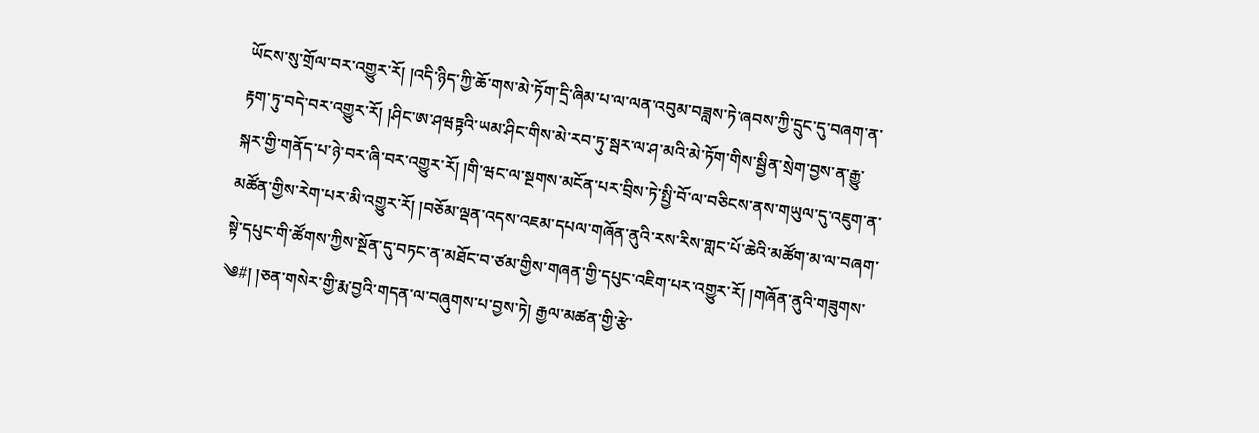ཡོངས་སུ་གྲོལ་བར་འགྱུར་རོ། །འདི་ཉིད་ཀྱི་ཆོ་གས་མེ་ཏོག་དྲི་ཞིམ་པ་ལ་ལན་འབུམ་བཟླས་ཏེ་ཞབས་ཀྱི་དྲུང་དུ་བཞག་ན་རྟག་ཏུ་བདེ་བར་འགྱུར་རོ། །ཤིང་ཨ་ཤཝཏྟའི་ཡམ་ཤིང་གིས་མེ་རབ་ཏུ་སྦར་ལ་ཤ་མའི་མེ་ཏོག་གིས་སྦྱིན་སྲེག་བྱས་ན་རྒྱུ་སྐར་གྱི་གནོད་པ་ཉེ་བར་ཞི་བར་འགྱུར་རོ། །གི་ཝང་ལ་སྔགས་མངོན་པར་བྲིས་ཏེ་སྤྱི་བོ་ལ་བཅིངས་ནས་གཡུལ་དུ་འཇུག་ན་མཚོན་གྱིས་རེག་པར་མི་འགྱུར་རོ། །བཅོམ་ལྡན་འདས་འཇམ་དཔལ་གཞོན་ནུའི་རས་རིས་གླང་པོ་ཆེའི་མཚོག་མ་ལ་བཞག་སྟེ་དཔུང་གི་ཚོགས་ཀྱིས་སྔོན་དུ་བཏང་ན་མཐོང་བ་ཙམ་གྱིས་གཞན་གྱི་དཔུང་འཇིག་པར་འགྱུར་རོ། །གཞོན་ནུའི་གཟུགས་
༄#། །ཅན་གསེར་གྱི་རྨ་བྱའི་གདན་ལ་བཞུགས་པ་བྱས་ཏེ། རྒྱལ་མཚན་གྱི་རྩེ་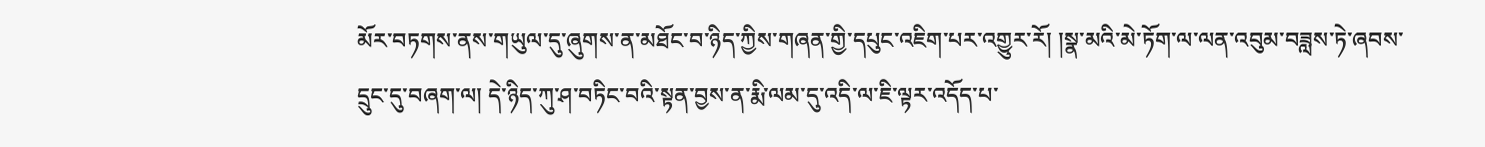མོར་བཏགས་ནས་གཡུལ་དུ་ཞུགས་ན་མཐོང་བ་ཉིད་ཀྱིས་གཞན་གྱི་དཔུང་འཇིག་པར་འགྱུར་རོ། །སྣ་མའི་མེ་ཏོག་ལ་ལན་འབུམ་བཟླས་ཏེ་ཞབས་དྲུང་དུ་བཞག་ལ། དེ་ཉིད་ཀུ་ཤ་བཏིང་བའི་སྟན་བྱས་ན་རྨི་ལམ་དུ་འདི་ལ་ཇི་ལྟར་འདོད་པ་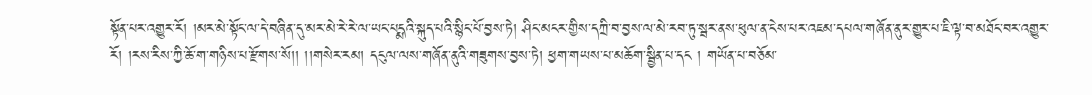སྟོན་པར་འགྱུར་རོ། །མར་མེ་སྟོང་ལ་དེ་བཞིན་དུ་མར་མེ་རེ་རེ་ལ་ཡང་པདྨའི་སྐུད་པའི་སྙིང་པོ་བྱས་ཏེ། ཤིང་མངར་གྱིས་དཀྲི་བ་བྱས་ལ་མེ་རབ་ཏུ་སྦར་ནས་ཕུལ་ན་ངེས་པར་འཇམ་དཔལ་གཞོན་ནུར་གྱུར་པ་ཇི་ལྟ་བ་མཐོང་བར་འགྱུར་རོ། །རས་རིས་ཀྱི་ཆོ་ག་གཉིས་པ་རྫོགས་སོ།། །།གསེར་རམ། དངུལ་ལས་གཞོན་ནུའི་གཟུགས་བྱས་ཏེ། ཕྱག་གཡས་པ་མཆོག་སྦྱིན་པ་དང ། གཡོན་པ་བཅོམ་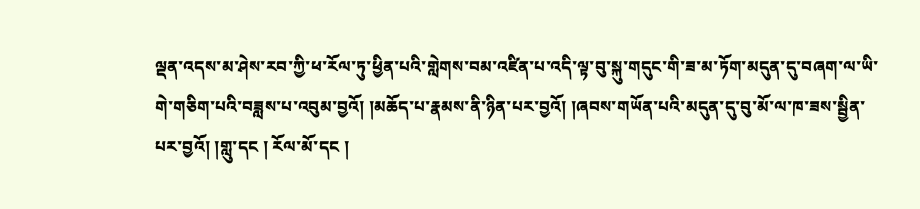ལྡན་འདས་མ་ཤེས་རབ་ཀྱི་ཕ་རོལ་ཏུ་ཕྱིན་པའི་གླེགས་བམ་འཛིན་པ་འདི་ལྟ་བུ་སྐུ་གདུང་གི་ཟ་མ་ཏོག་མདུན་དུ་བཞག་ལ་ཡི་གེ་གཅིག་པའི་བཟླས་པ་འབུམ་བྱའོ། །མཆོད་པ་རྣམས་ནི་ཉིན་པར་བྱའོ། །ཞབས་གཡོན་པའི་མདུན་དུ་བུ་མོ་ལ་ཁ་ཟས་སྦྱིན་པར་བྱའོ། །གླུ་དང ། རོལ་མོ་དང །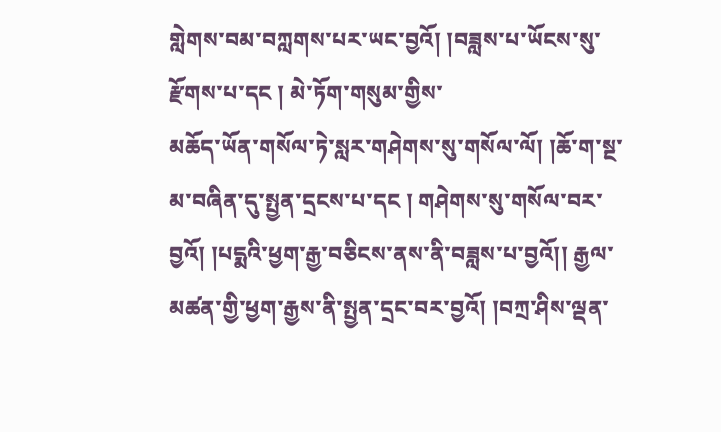གླེགས་བམ་བཀླགས་པར་ཡང་བྱའོ། །བཟླས་པ་ཡོངས་སུ་རྫོགས་པ་དང ། མེ་ཏོག་གསུམ་གྱིས་
མཆོད་ཡོན་གསོལ་ཏེ་སླར་གཤེགས་སུ་གསོལ་ལོ། །ཆོ་ག་སྔ་མ་བཞིན་དུ་སྤྱན་དྲངས་པ་དང ། གཤེགས་སུ་གསོལ་བར་བྱའོ། །པདྨའི་ཕྱག་རྒྱ་བཅིངས་ནས་ནི་བཟླས་པ་བྱའོ།། རྒྱལ་མཚན་གྱི་ཕྱག་རྒྱས་ནི་སྤྱན་དྲང་བར་བྱའོ། །བཀྲ་ཤིས་ལྡན་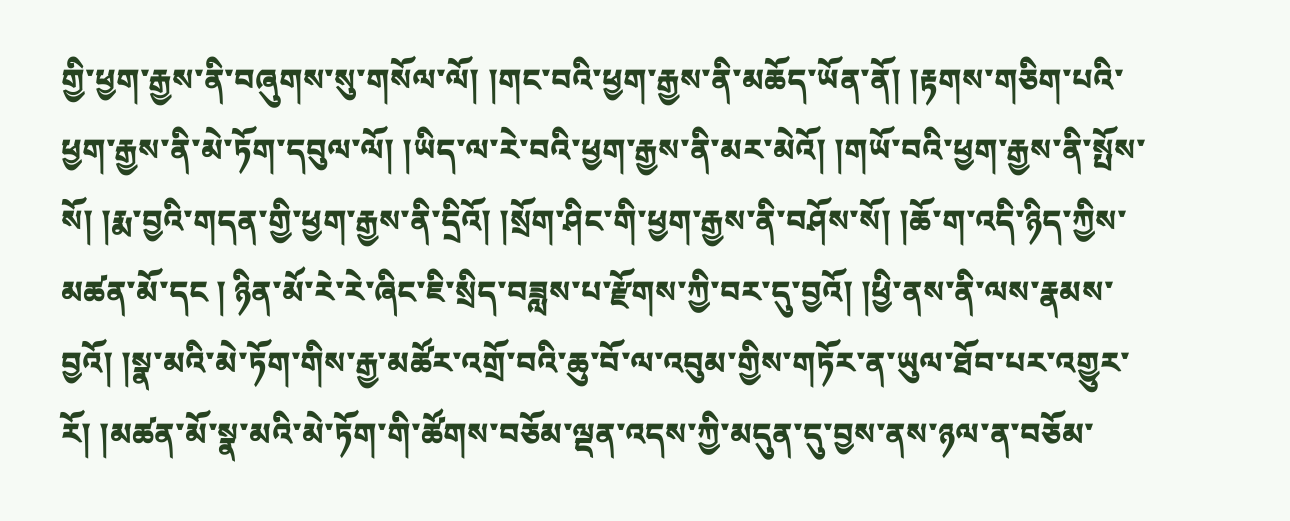གྱི་ཕྱག་རྒྱས་ནི་བཞུགས་སུ་གསོལ་ལོ། །གང་བའི་ཕྱག་རྒྱས་ནི་མཆོད་ཡོན་ནོ། །རྟགས་གཅིག་པའི་ཕྱག་རྒྱས་ནི་མེ་ཏོག་དབུལ་ལོ། །ཡིད་ལ་རེ་བའི་ཕྱག་རྒྱས་ནི་མར་མེའོ། །གཡོ་བའི་ཕྱག་རྒྱས་ནི་སྤོས་སོ། །རྨ་བྱའི་གདན་གྱི་ཕྱག་རྒྱས་ནི་དྲིའོ། །སྲོག་ཤིང་གི་ཕྱག་རྒྱས་ནི་བཤོས་སོ། །ཆོ་ག་འདི་ཉིད་ཀྱིས་མཚན་མོ་དང ། ཉིན་མོ་རེ་རེ་ཞིང་ཇི་སྲིད་བཟླས་པ་རྫོགས་ཀྱི་བར་དུ་བྱའོ། །ཕྱི་ནས་ནི་ལས་རྣམས་བྱའོ། །སྣ་མའི་མེ་ཏོག་གིས་རྒྱ་མཚོར་འགྲོ་བའི་ཆུ་བོ་ལ་འབུམ་གྱིས་གཏོར་ན་ཡུལ་ཐོབ་པར་འགྱུར་རོ། །མཚན་མོ་སྣ་མའི་མེ་ཏོག་གི་ཚོགས་བཅོམ་ལྡན་འདས་ཀྱི་མདུན་དུ་བྱས་ནས་ཉལ་ན་བཅོམ་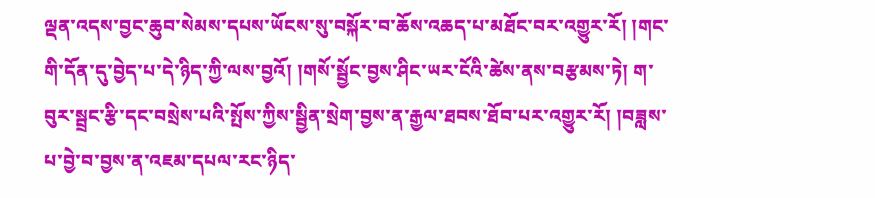ལྡན་འདས་བྱང་ཆུབ་སེམས་དཔས་ཡོངས་སུ་བསྐོར་བ་ཆོས་འཆད་པ་མཐོང་བར་འགྱུར་རོ། །གང་གི་དོན་དུ་བྱེད་པ་དེ་ཉིད་ཀྱི་ལས་བྱའོ། །གསོ་སྦྱོང་བྱས་ཤིང་ཡར་ངོའི་ཚེས་ནས་བརྩམས་ཏེ། ག་བུར་སྦྲང་རྩི་དང་བསྲེས་པའི་སྤོས་ཀྱིས་སྦྱིན་སྲེག་བྱས་ན་རྒྱལ་ཐབས་ཐོབ་པར་འགྱུར་རོ། །བཟླས་པ་བྱེ་བ་བྱས་ན་འཇམ་དཔལ་རང་ཉིད་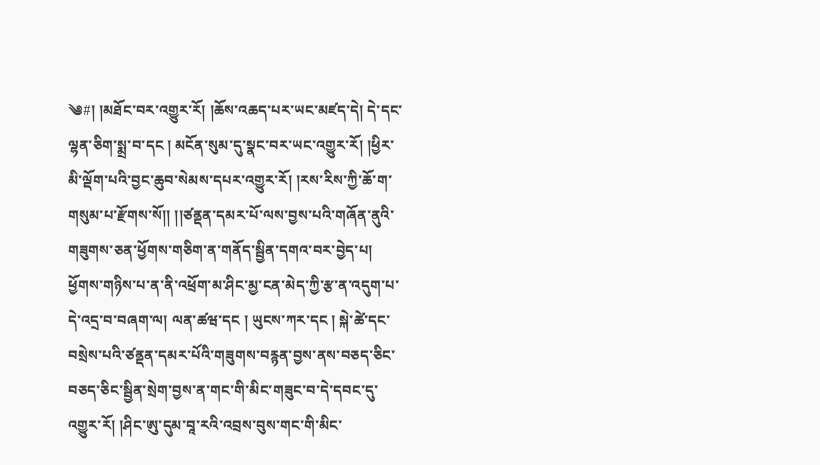༄#། །མཐོང་བར་འགྱུར་རོ། །ཆོས་འཆད་པར་ཡང་མཛད་དེ། དེ་དང་ལྷན་ཅིག་སྨྲ་བ་དང ། མངོན་སུམ་དུ་སྣང་བར་ཡང་འགྱུར་རོ། །ཕྱིར་མི་ལྡོག་པའི་བྱང་ཆུབ་སེམས་དཔར་འགྱུར་རོ། །རས་རིས་ཀྱི་ཆོ་ག་གསུམ་པ་རྫོགས་སོ།། །།ཙནྡན་དམར་པོ་ལས་བྱས་པའི་གཞོན་ནུའི་གཟུགས་ཅན་ཕྱོགས་གཅིག་ན་གནོད་སྦྱིན་དགའ་བར་བྱེད་པ། ཕྱོགས་གཉིས་པ་ན་ནི་འཕྲོག་མ་ཤིང་མྱ་ངན་མེད་ཀྱི་རྩ་ན་འདུག་པ་དེ་འདྲ་བ་བཞག་ལ། ལན་ཚཝ་དང ། ཡུངས་ཀར་དང ། སྐེ་ཚེ་དང་བསྲེས་པའི་ཙནྡན་དམར་པོའི་གཟུགས་བརྙན་བྱས་ནས་བཅད་ཅིང་བཅད་ཅིང་སྦྱིན་སྲེག་བྱས་ན་གང་གི་མིང་གཟུང་བ་དེ་དབང་དུ་འགྱུར་རོ། །ཤིང་ཨུ་དུམ་བཱ་རའི་འབྲས་བུས་གང་གི་མིང་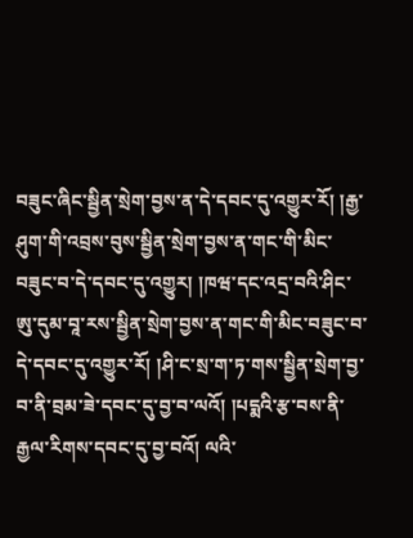བཟུང་ཞིང་སྦྱིན་སྲེག་བྱས་ན་དེ་དབང་དུ་འགྱུར་རོ། །རྒྱ་ཤུག་གི་འབྲས་བུས་སྦྱིན་སྲེག་བྱས་ན་གང་གི་མིང་བཟུང་བ་དེ་དབང་དུ་འགྱུར། །ཁཝ་དང་འདྲ་བའི་ཤིང་ཨུ་དུམ་བཱ་རས་སྦྱིན་སྲེག་བྱས་ན་གང་གི་མིང་བཟུང་བ་དེ་དབང་དུ་འགྱུར་རོ། །ཤི་ང་སྲ་ག་ཏ་གས་སྦྱིན་སྲེག་བྱ་བ་ནི་བྲམ་ཟེ་དབང་དུ་བྱ་བ་ལའོ། །པདྨའི་རྩ་བས་ནི་རྒྱལ་རིགས་དབང་དུ་བྱ་བའོ། ལའི་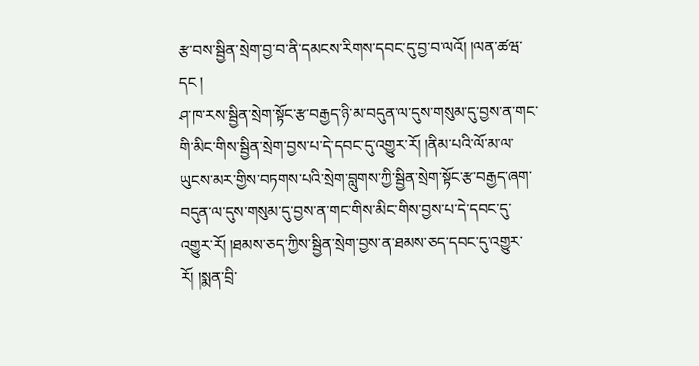རྩ་བས་སྦྱིན་སྲེག་བྱ་བ་ནི་དམངས་རིགས་དབང་དུ་བྱ་བ་ལའོ། །ལན་ཚཝ་དང །
ཤ་ཁ་རས་སྦྱིན་སྲེག་སྟོང་རྩ་བརྒྱད་ཉི་མ་བདུན་ལ་དུས་གསུམ་དུ་བྱས་ན་གང་གི་མིང་གིས་སྦྱིན་སྲེག་བྱས་པ་དེ་དབང་དུ་འགྱུར་རོ། །ནིམ་པའི་ལོ་མ་ལ་ཡུངས་མར་གྱིས་བཏགས་པའི་སྲེག་བླུགས་ཀྱི་སྦྱིན་སྲེག་སྟོང་རྩ་བརྒྱད་ཞག་བདུན་ལ་དུས་གསུམ་དུ་བྱས་ན་གང་གིས་མིང་གིས་བྱས་པ་དེ་དབང་དུ་འགྱུར་རོ། །ཐམས་ཅད་ཀྱིས་སྦྱིན་སྲེག་བྱས་ན་ཐམས་ཅད་དབང་དུ་འགྱུར་རོ། །སྨན་བྲི་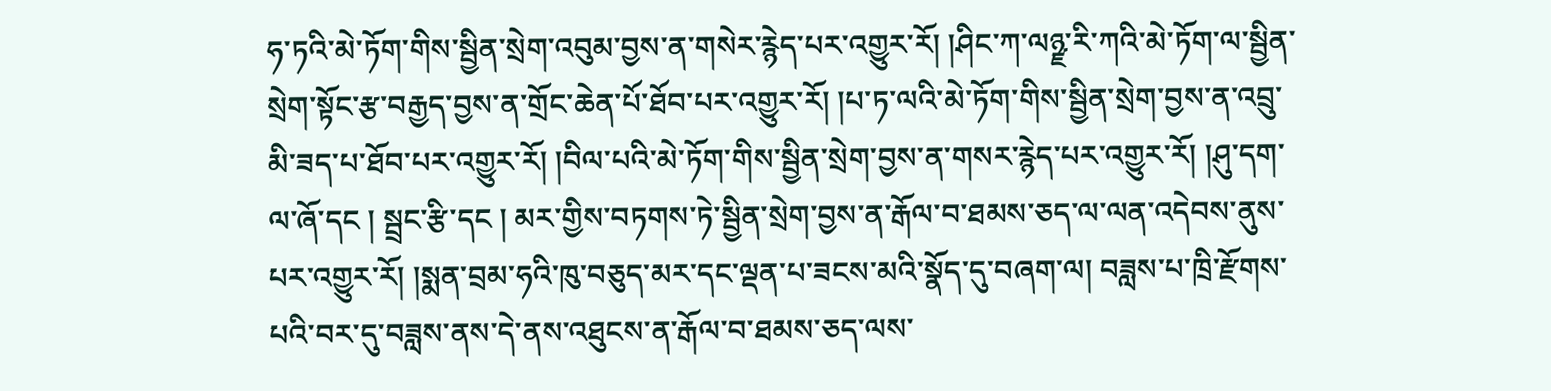ཧ་ཏའི་མེ་ཏོག་གིས་སྦྱིན་སྲེག་འབུམ་བྱས་ན་གསེར་རྙེད་པར་འགྱུར་རོ། །ཤིང་ཀ་ལཉྫ་རི་ཀའི་མེ་ཏོག་ལ་སྦྱིན་སྲེག་སྟོང་རྩ་བརྒྱད་བྱས་ན་གྲོང་ཆེན་པོ་ཐོབ་པར་འགྱུར་རོ། །པ་ཏ་ལའི་མེ་ཏོག་གིས་སྦྱིན་སྲེག་བྱས་ན་འབྲུ་མི་ཟད་པ་ཐོབ་པར་འགྱུར་རོ། །བིལ་པའི་མེ་ཏོག་གིས་སྦྱིན་སྲེག་བྱས་ན་གསར་རྙེད་པར་འགྱུར་རོ། །ཤུ་དག་ལ་ཞོ་དང ། སྦྲང་རྩི་དང ། མར་གྱིས་བཏགས་ཏེ་སྦྱིན་སྲེག་བྱས་ན་རྒོལ་བ་ཐམས་ཅད་ལ་ལན་འདེབས་ནུས་པར་འགྱུར་རོ། །སྨན་བྲམ་ཧའི་ཁུ་བཅུད་མར་དང་ལྡན་པ་ཟངས་མའི་སྣོད་དུ་བཞག་ལ། བཟླས་པ་ཁྲི་རྫོགས་པའི་བར་དུ་བཟླས་ནས་དེ་ནས་འཐུངས་ན་རྒོལ་བ་ཐམས་ཅད་ལས་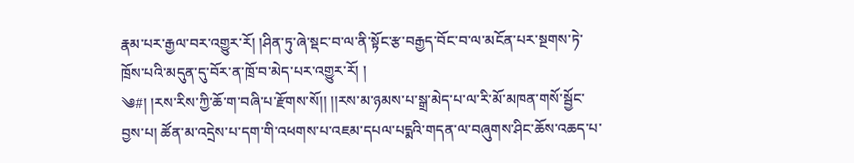རྣམ་པར་རྒྱལ་བར་འགྱུར་རོ། །ཤིན་ཏུ་ཞེ་སྡང་བ་ལ་ནི་སྟོང་རྩ་བརྒྱད་བོང་བ་ལ་མངོན་པར་སྔགས་ཏེ་ཁྲོས་པའི་མདུན་དུ་བོར་ན་ཁྲོ་བ་མེད་པར་འགྱུར་རོ། །
༄#། །རས་རིས་ཀྱི་ཆོ་ག་བཞི་པ་རྫོགས་སོ།། །།རས་མ་ཉམས་པ་སྒྲ་མེད་པ་ལ་རི་མོ་མཁན་གསོ་སྦྱོང་བྱས་པ། ཚོན་མ་འདྲེས་པ་དག་གི་འཕགས་པ་འཇམ་དཔལ་པདྨའི་གདན་ལ་བཞུགས་ཤིང་ཆོས་འཆད་པ་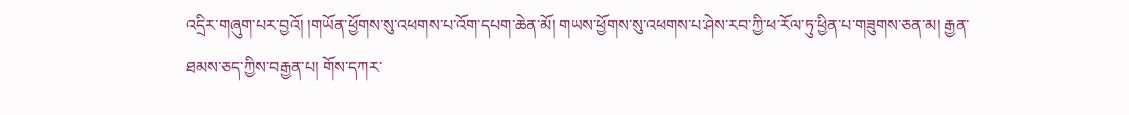འདྲིར་གཞུག་པར་བྱའོ། །གཡོན་ཕྱོགས་སུ་འཕགས་པ་འོག་དཔག་ཆེན་མོ། གཡས་ཕྱོགས་སུ་འཕགས་པ་ཤེས་རབ་ཀྱི་ཕ་རོལ་ཏུ་ཕྱིན་པ་གཟུགས་ཅན་མ། རྒྱན་ཐམས་ཅད་ཀྱིས་བརྒྱན་པ། གོས་དཀར་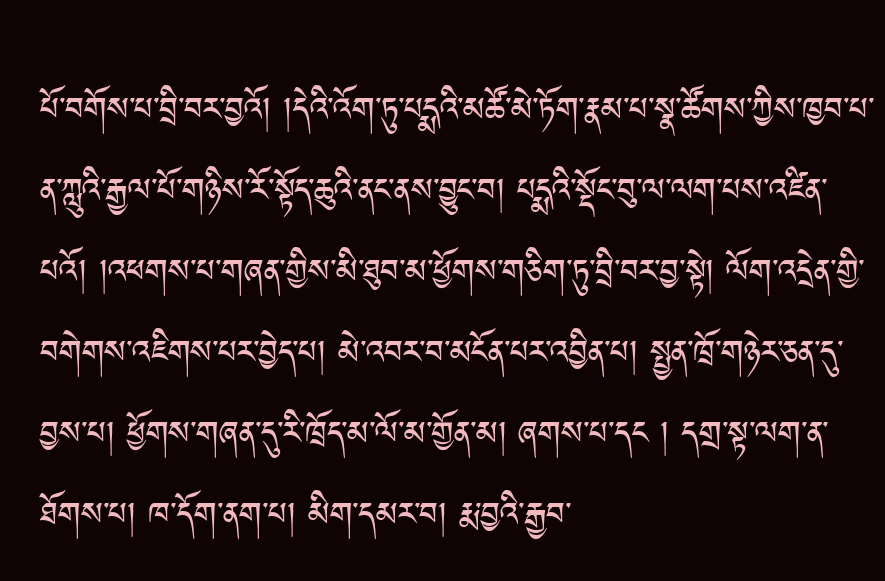པོ་བགོས་པ་བྲི་བར་བྱའོ། །དེའི་འོག་ཏུ་པདྨའི་མཚོ་མེ་ཏོག་རྣམ་པ་སྣ་ཚོགས་ཀྱིས་ཁྱབ་པ་ན་ཀླུའི་རྒྱལ་པོ་གཉིས་རོ་སྟོད་ཆུའི་ནང་ནས་བྱུང་བ། པདྨའི་སྡོང་བུ་ལ་ལག་པས་འཛིན་པའོ། །འཕགས་པ་གཞན་གྱིས་མི་ཐུབ་མ་ཕྱོགས་གཅིག་ཏུ་བྲི་བར་བྱ་སྟེ། ལོག་འདྲེན་གྱི་བགེགས་འཇིགས་པར་བྱེད་པ། མེ་འབར་བ་མངོན་པར་འབྱིན་པ། སྤྱན་ཁྲོ་གཉེར་ཅན་དུ་བྱས་པ། ཕྱོགས་གཞན་དུ་རི་ཁྲོད་མ་ལོ་མ་གྱོན་མ། ཞགས་པ་དང ། དགྲ་སྟ་ལག་ན་ཐོགས་པ། ཁ་དོག་ནག་པ། མིག་དམར་བ། རྨ་བྱའི་རྒྱབ་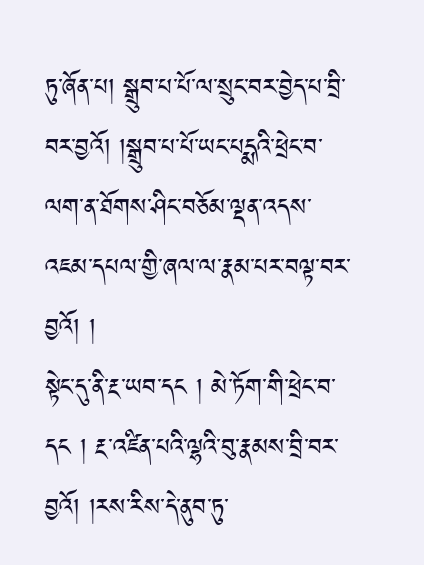ཏུ་ཞོན་པ། སྒྲུབ་པ་པོ་ལ་སྲུང་བར་བྱེད་པ་བྲི་བར་བྱའོ། །སྒྲུབ་པ་པོ་ཡང་པདྨའི་ཕྲེང་བ་ལག་ན་ཐོགས་ཤིང་བཅོམ་ལྡན་འདས་འཇམ་དཔལ་གྱི་ཞལ་ལ་རྣམ་པར་བལྟ་བར་བྱའོ། །
སྟེང་དུ་ནི་རྔ་ཡབ་དང ། མེ་ཏོག་གི་ཕྲེང་བ་དང ། རྔ་འཛིན་པའི་ལྷའི་བུ་རྣམས་བྲི་བར་བྱའོ། །རས་རིས་དེ་ནུབ་ཏུ་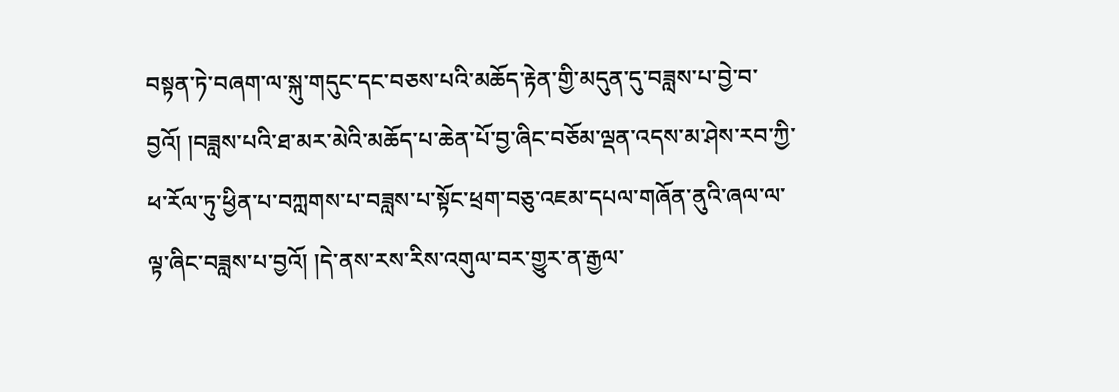བསྟན་ཏེ་བཞག་ལ་སྐུ་གདུང་དང་བཅས་པའི་མཆོད་རྟེན་གྱི་མདུན་དུ་བཟླས་པ་བྱེ་བ་བྱའོ། །བཟླས་པའི་ཐ་མར་མེའི་མཆོད་པ་ཆེན་པོ་བྱ་ཞིང་བཅོམ་ལྡན་འདས་མ་ཤེས་རབ་ཀྱི་ཕ་རོལ་ཏུ་ཕྱིན་པ་བཀླགས་པ་བཟླས་པ་སྟོང་ཕྲག་བཅུ་འཇམ་དཔལ་གཞོན་ནུའི་ཞལ་ལ་ལྟ་ཞིང་བཟླས་པ་བྱའོ། །དེ་ནས་རས་རིས་འགུལ་བར་གྱུར་ན་རྒྱལ་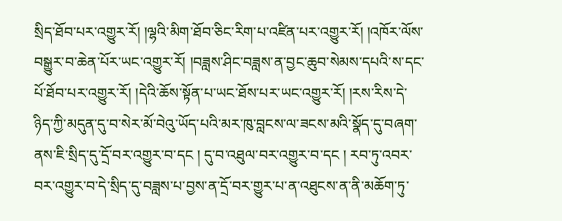སྲིད་ཐོབ་པར་འགྱུར་རོ། །ལྷའི་མིག་ཐོབ་ཅིང་རིག་པ་འཛིན་པར་འགྱུར་རོ། །འཁོར་ལོས་བསྒྱུར་བ་ཆེན་པོར་ཡང་འགྱུར་རོ། །བཟླས་ཤིང་བཟླས་ན་བྱང་ཆུབ་སེམས་དཔའི་ས་དང་པོ་ཐོབ་པར་འགྱུར་རོ། །དེའི་ཆོས་སྟོན་པ་ཡང་ཐོས་པར་ཡང་འགྱུར་རོ། །རས་རིས་དེ་ཉིད་ཀྱི་མདུན་དུ་བ་སེར་མོ་བེའུ་ཡོད་པའི་མར་ཁུ་བླངས་ལ་ཟངས་མའི་སྣོད་དུ་བཞག་ནས་ཇི་སྲིད་དུ་དྲོ་བར་འགྱུར་བ་དང ། དུ་བ་འཐུལ་བར་འགྱུར་བ་དང ། རབ་ཏུ་འབར་བར་འགྱུར་བ་དེ་སྲིད་དུ་བཟླས་པ་བྱས་ན་དྲོ་བར་གྱུར་པ་ན་འཐུངས་ན་ནི་མཆོག་ཏུ་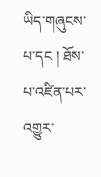ཡིད་གཞུངས་པ་དང ། ཐོས་པ་འཛིན་པར་འགྱུར་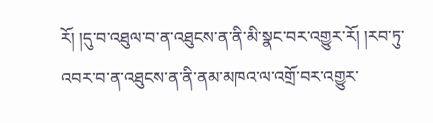རོ། །དུ་བ་འཐུལ་བ་ན་འཐུངས་ན་ནི་མི་སྣང་བར་འགྱུར་རོ། །རབ་ཏུ་འབར་བ་ན་འཐུངས་ན་ནི་ནམ་མཁའ་ལ་འགྲོ་བར་འགྱུར་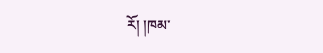རོ། །ཁམ་